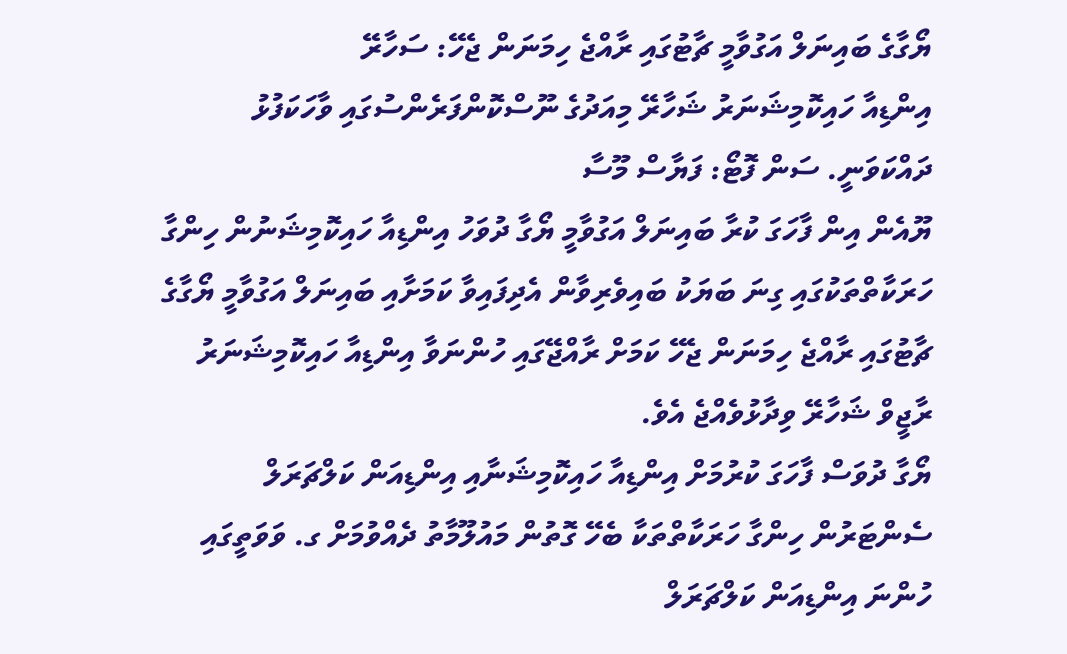ޔޯގާގެ ބައިނަލް އަގުވާމީ ޗާޓުގައި ރާއްޖެ ހިމަނަން ޖެހޭ: ސަހާރޭ
އިންޑިއާ ހައިކޮމިޝަނަރު ޝަހާރޭ މިއަދުގެ ނޫސްކޮންފަރެންސުގައި ވާހަކަފުޅު ދައްކަވަނީ. ސަން ފޮޓޯ: ފަޔާސް މޫސާ
ޔޫއެން އިން ފާހަގަ ކުރާ ބައިނަލް އަގުވާމީ ޔޯގާ ދުވަހު އިންޑިއާ ހައިކޮމިޝަނުން ހިންގާ ހަރަކާތްތަކުގައި ގިނަ ބަޔަކު ބައިވެރިވާން އެދިފައިވާ ކަމަށާއި ބައިނަލް އަގުވާމީ ޔޯގާގެ ޗާޓުގައި ރާއްޖެ ހިމަނަން ޖެހޭ ކަމަށް ރާއްޖޭގައި ހުންނަވާ އިންޑިއާ ހައިކޮމިޝަނަރު ރާޖީވް ޝަހާރޭ ވިދާޅުވެއްޖެ އެވެ.
ޔޯގާ ދުވަސް ފާހަގަ ކުރުމަށް އިންޑިއާ ހައިކޮމިޝަނާއި އިންޑިއަން ކަލްޗަރަލް ސެންޓަރުން ހިންގާ ހަރަކާތްތަކާ ބެހޭ ގޮތުން މައުލޫމާތު ދެއްވުމަށް ގ. ވަވަތީގައި ހުންނަ އިންޑިއަން ކަލްޗަރަލް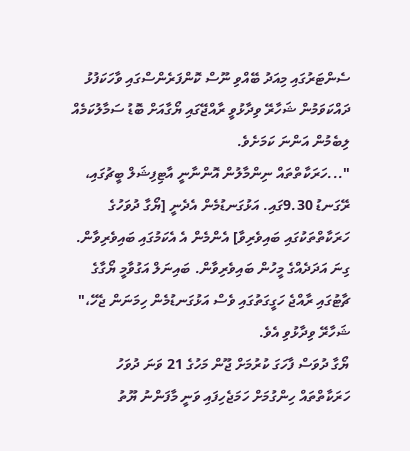ސެންޓަރުގައި މިއަދު ބޭއްވި ނޫސް ކޮންފަރެންސްގައި ވާހަކަފުޅު ދައްކަވަމުން ޝަހާރޭ ވިދާޅުވީ ރާއްޖޭގައި ޔޯގާއަށް ބޮޑު ސަމާލުކަމެއް ލިބެމުން އަންނަ ކަމަށެވެ.
"...ހަރަކާތްތައް ނިންމާލުން އޮންނާނީ އާޓިފިޝަލް ބީޗުގައި، ރޭގަނޑު 9.30ގައި. އަޅުގަނޑުމެން އެދެނީ [ޔޯގާ ދުވަހުގެ ހަރަކާތްތަކުގައި ބައިވެރިވާ] އެންމެން އެ އެކަމުގައި ބައިވެރިވާން. ގިނަ އަދަދެއްގެ މީހުން ބައިވެރިވާން. ބައިނަލް އަގުވާމީ ޔޯގާގެ ޗާޓުގައި ރާއްޖެ ހަގީގަތުގައި ވެސް އަޅުގަނޑުމެން ހިމަނަން ޖެހޭ،" ޝަހާރޭ ވިދާޅުވި އެވެ.
ޔޯގާ ދުވަސް ފާހަގަ ކުރުމަށް ޖޫން މަހުގެ 21 ވަނަ ދުވަހު ހަރަކާތްތައް ހިންގުމަށް ހަމަޖެހިފައި ވަނީ މާފަންނު ޔޫތު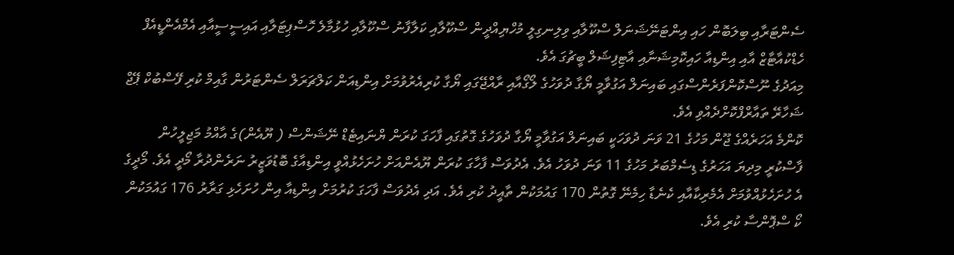ސެންޓަރާއި ބިލަބޮން ހައި އިންޓަނޭޝަނަލް ސްކޫލާއި ވިލިނގިލީ މުހްޔިއްދީން ސްކޫލާއި ކަލާފާނު ސްކޫލާއި ހުޅުމާލެ ހޮސްޕިޓަލާއި އައިސީސީއާއި އެމްއެންޑީއެފް ހެޑްކުއާޓާޒް އާއި އިންޑިއާ ހައިކޮމިޝަނާއި އާޓިފިޝަލް ބީޗުގަ އެވެ.
މިއަދުގެ ނޫސްކޮންފަރެންސްގައި ބައިނަލް އަގުވާމީ ޔޯގާ ދުވަހުގެ ލޯގޯއާއި ރާއްޖޭގައި ޔޯގާ ކުރިއެރުވުމަށް އިންޑިއަން ކަލްޗަރަލް ސެންޓަރުން ގާއިމް ކުރި ފޭސްބުކް ޕޭޖް ޝަހާރޭ ތައާރްފްކޮށްދެއްވި އެވެ.
ކޮންމެ އަހަރެއްގެ ޖޫން މަހުގެ 21 ވަނަ ދުވަހަކީ ބައިނަލް އަގުވާމީ ޔޯގާ ދުވަހުގެ ގޮތުގައި ފާހަގަ ކުރަން ޔްނައިޓެޑް ނޭޝަންސް ( ޔޫއެން)ގެ އާއްމު މަޖިލީހުން ފާސްކުރީ މިދިޔަ އަހަރުގެ ޑިސެމްބަރު މަހުގެ 11 ވަނަ ދުވަހު އެވެ. އެދުވަސް ފާހާގަ ކުރަން ޔޫއެންއަށް ހުށަހެޅުއްވީ އިންޑިއާގެ ބޮޑުވަޒީރު ނަރެންދުރާ މޯދީ އެވެ. މޯދީގެ އެ ހުށަހެޅުއްވުމަށް އެމެރިކާއާއި ކެނެޑާ ހިމެނޭ ގޮތުން 170 ގައުމަކުން ތާއީދު ކުރި އެވެ. އަދި އެދުވަސް ފާހަގަ ކުރުމަށް އިންޑިއާ އިން ހުށަހެޅި ގަރާރު 176 ގައުމަކުން ކޯ ސްޕޮންސާ ކުރި އެވެ.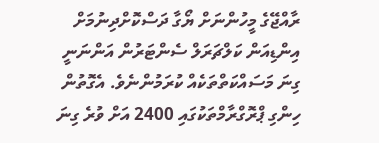ރާއްޖޭގެ މީހުންނަށް ޔޯގާ ދަސްކޮށްދިނުމަށް އިންޑިއަން ކަލްޗަރަލް ސެންޓަރުން އަންނަނީ ގިނަ މަސައްކަތްތަކެއް ކުރަމުންނެވެ. އެގޮތުން ހިންގި ޕްރޮގްރާމްތަކުގައި 2400 އަށް ވުރެ ގިނަ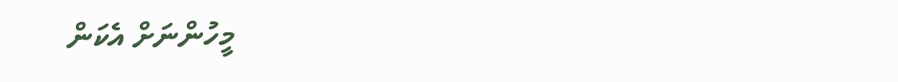މީހުންނަށް އެކަން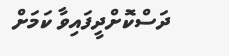ދަސްކޮށްދީފައިވާ ކަމަށް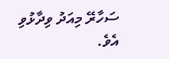ސަހާރޭ މިއަދު ވިދާޅުވި އެވެ.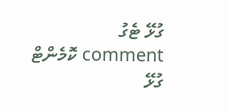ގުޅޭ ޓެގު
comment ކޮމެންޓް
ގުޅޭ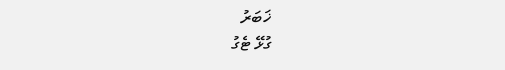ޚަބަރު
ގުޅޭ ޓެގު